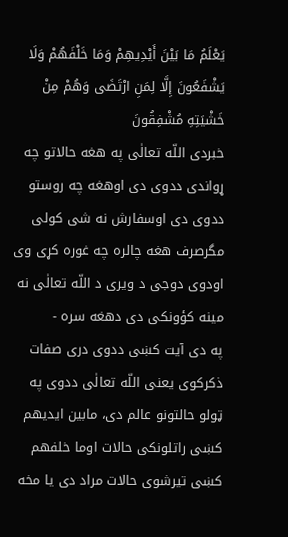يَعْلَمُ مَا بَيْنَ أَيْدِيهِمْ وَمَا خَلْفَهُمْ وَلَا يَشْفَعُونَ إِلَّا لِمَنِ ارْتَضَى وَهُمْ مِنْ خَشْيَتِهِ مُشْفِقُونَ
خبردی اللّه تعالٰی په هغه حالاتو چه ړواندی ددوی دی اوهغه چه روستو ددوی دی اوسفارش نه شی کولی مگرصرف هغه چالره چه غوره کړی وی اودوی دوجی د ویری د اللّه تعالٰی نه مینه کؤونکی دی دهغه سره -
په دی آیت کښی ددوی دری صفات ذکرکوی یعنی اللّه تعالٰی ددوی په ټولو حالتونو عالم دی، مابین ایدیهم کښی راتلونکی حالات اوما خلفهم کښی تیرشوی حالات مراد دی یا مخه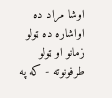اوشا مراد ده اواشاره ده ټولو زمانو او ټولو طرفونوته - که په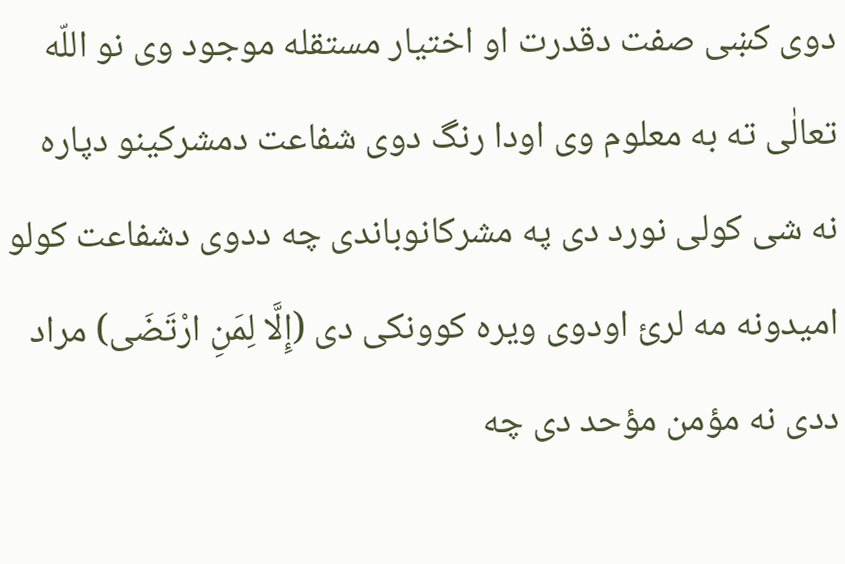دوی کښی صفت دقدرت او اختیار مستقله موجود وی نو اللّه تعالٰی ته به معلوم وی اودا رنگ دوی شفاعت دمشرکینو دپاره نه شی کولی نورد دی په مشرکانوباندی چه ددوی دشفاعت کولو امیدونه مه لرئ اودوی ویره کوونکی دی (إِلَّا لِمَنِ ارْتَضَى) مراد ددی نه مؤمن مؤحد دی چه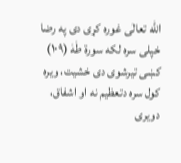اللّه تعالٰی غوره کړی دی په رضا خپلی سره لکه سورة طٰهٰ (۱۰۹) کښی تیرشوی دی خشیت، ویره کول سره دتعظیم نه او اشفاق، دویری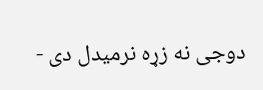دوجی نه زړه نرمیدل دی -